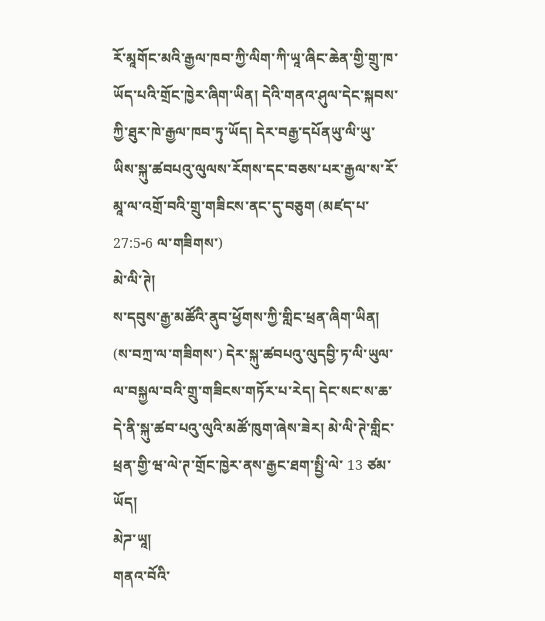རོ་མཱགོང་མའི་རྒྱལ་ཁབ་ཀྱི་ལིག་ཀི་ཡཱ་ཞིང་ཆེན་གྱི་གྲུ་ཁ་ཡོད་པའི་གྲོང་ཁྱེར་ཞིག་ཡིན། དེའི་གནའ་ཤུལ་དེང་སྐབས་ཀྱི་ཐུར་ཁེ་རྒྱལ་ཁབ་ཏུ་ཡོད། དེར་བརྒྱ་དཔོནཡུ་ལི་ཡུ་ཡིས་སྐུ་ཚབཔའུ་ལུལས་རོགས་དང་བཅས་པར་རྒྱལ་ས་རོ་མཱ་ལ་འགྲོ་བའི་གྲུ་གཟིངས་ནང་དུ་བཅུག (མཛད་པ་ 27:5-6 ལ་གཟིགས་)
མེ་ལི་ཊེ།
ས་དབུས་རྒྱ་མཚོའི་ནུབ་ཕྱོགས་ཀྱི་གླིང་ཕྲན་ཞིག་ཡིན། (ས་བཀྲ་ལ་གཟིགས་) དེར་སྐུ་ཚབཔའུ་ལུདབྱི་ཏ་ལི་ཡུལ་ལ་བསྐྱལ་བའི་གྲུ་གཟིངས་གཏོར་པ་རེད། དེང་སང་ས་ཆ་དེ་ནི་སྐུ་ཚབ་པའུ་ལུའི་མཚོ་ཁུག་ཞེས་ཟེར། མེ་ལི་ཊེ་གླིང་ཕྲན་གྱི་ཝ་ལེ་ཊ་གྲོང་ཁྱེར་ནས་རྒྱང་ཐག་སྤྱི་ལེ་ 13 ཙམ་ཡོད།
མེཌ་ཡཱ།
གནའ་བོའི་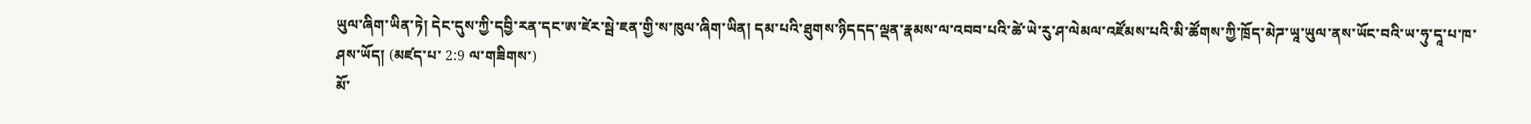ཡུལ་ཞིག་ཡིན་ཏེ། དེང་དུས་ཀྱི་དབྱི་རན་དང་ཨ་ཛེར་སྦེ་ཇན་གྱི་ས་ཁུལ་ཞིག་ཡིན། དམ་པའི་ཐུགས་ཉིདདད་ལྡན་རྣམས་ལ་འབབ་པའི་ཚེ་ཡེ་རུ་ཤ་ལེམལ་འཛོམས་པའི་མི་ཚོགས་ཀྱི་ཁྲོད་མེཌ་ཡཱ་ཡུལ་ནས་ཡོང་བའི་ཡ་ཧུ་དཱ་པ་ཁ་ཤས་ཡོད། (མཛད་པ་ 2:9 ལ་གཟིགས་)
མོ་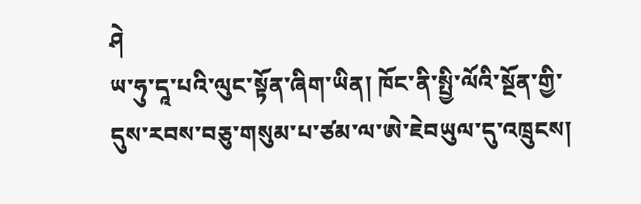ཤེ
ཡ་ཧུ་དཱ་པའི་ལུང་སྟོན་ཞིག་ཡིན། ཁོང་ནི་སྤྱི་ལོའི་སྔོན་གྱི་དུས་རབས་བཅུ་གསུམ་པ་ཙམ་ལ་ཨེ་ཇེབཡུལ་དུ་འཁྲུངས།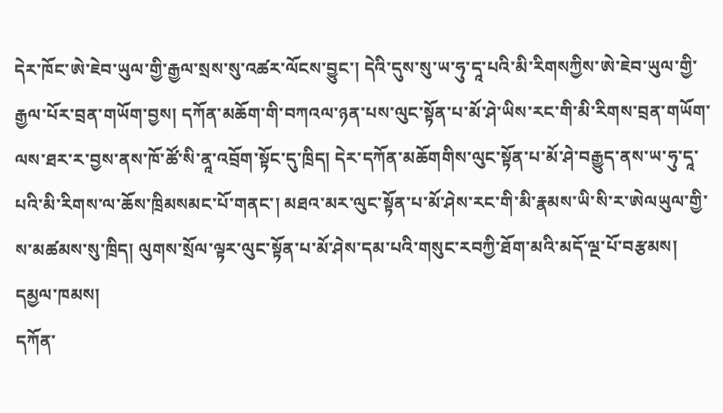དེར་ཁོང་ཨེ་ཇེབ་ཡུལ་གྱི་རྒྱལ་སྲས་སུ་འཚར་ལོངས་བྱུང་། དེའི་དུས་སུ་ཡ་ཧུ་དཱ་པའི་མི་རིགསཀྱིས་ཨེ་ཇེབ་ཡུལ་གྱི་རྒྱལ་པོར་བྲན་གཡོག་བྱས། དཀོན་མཆོག་གི་བཀའལ་ཉན་པས་ལུང་སྟོན་པ་མོ་ཤེ་ཡིས་རང་གི་མི་རིགས་བྲན་གཡོག་ལས་ཐར་ར་བྱས་ནས་ཁོ་ཚོ་སི་ནཱ་འབྲོག་སྟོང་དུ་ཁྲིད། དེར་དཀོན་མཆོགགིས་ལུང་སྟོན་པ་མོ་ཤེ་བརྒྱུད་ནས་ཡ་ཧུ་དཱ་པའི་མི་རིགས་ལ་ཆོས་ཁྲིམསམང་པོ་གནང་། མཐའ་མར་ལུང་སྟོན་པ་མོ་ཤེས་རང་གི་མི་རྣམས་ཡི་སི་ར་ཨེལཡུལ་གྱི་ས་མཚམས་སུ་ཁྲིད། ལུགས་སྲོལ་ལྟར་ལུང་སྟོན་པ་མོ་ཤེས་དམ་པའི་གསུང་རབཀྱི་ཐོག་མའི་མདོ་ལྔ་པོ་བརྩམས།
དམྱལ་ཁམས།
དཀོན་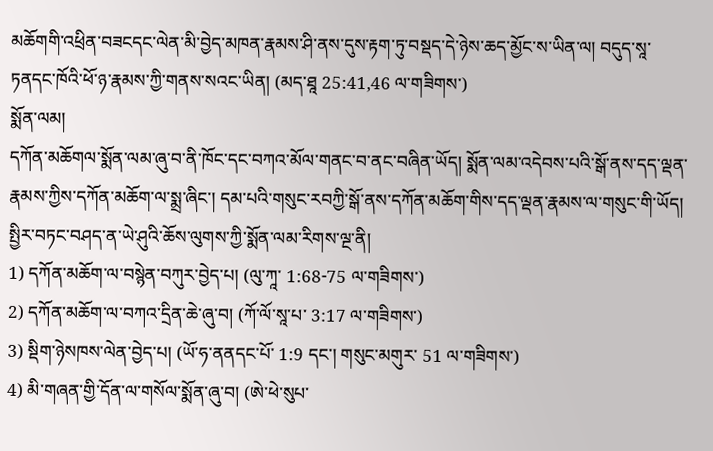མཆོགགི་འཕྲིན་བཟངདང་ལེན་མི་བྱེད་མཁན་རྣམས་ཤི་ནས་དུས་རྟག་ཏུ་བསྡད་དེ་ཉེས་ཆད་མྱོང་ས་ཡིན་ལ། བདུད་སཱ་ཏནདང་ཁོའི་ཕོ་ཉ་རྣམས་ཀྱི་གནས་སའང་ཡིན། (མད་ཐཱ 25:41,46 ལ་གཟིགས་)
སྨོན་ལམ།
དཀོན་མཆོགལ་སྨོན་ལམ་ཞུ་བ་ནི་ཁོང་དང་བཀའ་མོལ་གནང་བ་ནང་བཞིན་ཡོད། སྨོན་ལམ་འདེབས་པའི་སྒོ་ནས་དད་ལྡན་རྣམས་ཀྱིས་དཀོན་མཆོག་ལ་སྨྲ་ཞིང་། དམ་པའི་གསུང་རབཀྱི་སྒོ་ནས་དཀོན་མཆོག་གིས་དད་ལྡན་རྣམས་ལ་གསུང་གི་ཡོད། སྤྱིར་བཏང་བཤད་ན་ཡེ་ཤུའི་ཆོས་ལུགས་ཀྱི་སྨོན་ལམ་རིགས་ལྔ་ནི།
1) དཀོན་མཆོག་ལ་བསྙེན་བཀུར་བྱེད་པ། (ལུ་ཀཱ་ 1:68-75 ལ་གཟིགས་)
2) དཀོན་མཆོག་ལ་བཀའ་དྲིན་ཆེ་ཞུ་བ། (ཀོ་ལོ་སཱ་པ་ 3:17 ལ་གཟིགས་)
3) སྡིག་ཉེསཁས་ལེན་བྱེད་པ། (ཡོ་ཧ་ནནདང་པོ་ 1:9 དང་། གསུང་མགུར་ 51 ལ་གཟིགས་)
4) མི་གཞན་གྱི་དོན་ལ་གསོལ་སྨོན་ཞུ་བ། (ཨེ་ཕེ་སུཔ་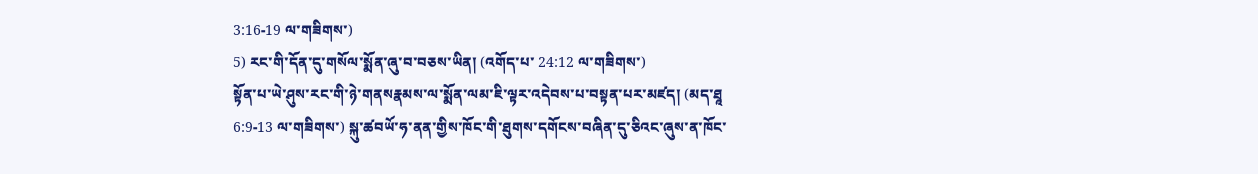3:16-19 ལ་གཟིགས་)
5) རང་གི་དོན་དུ་གསོལ་སྨོན་ཞུ་བ་བཅས་ཡིན། (འགོད་པ་ 24:12 ལ་གཟིགས་)
སྟོན་པ་ཡེ་ཤུས་རང་གི་ཉེ་གནསརྣམས་ལ་སྨོན་ལམ་ཇི་ལྟར་འདེབས་པ་བསྟན་པར་མཛད། (མད་ཐཱ 6:9-13 ལ་གཟིགས་) སྐུ་ཚབཡོ་ཧ་ནན་གྱིས་ཁོང་གི་ཐུགས་དགོངས་བཞིན་དུ་ཅིའང་ཞུས་ན་ཁོང་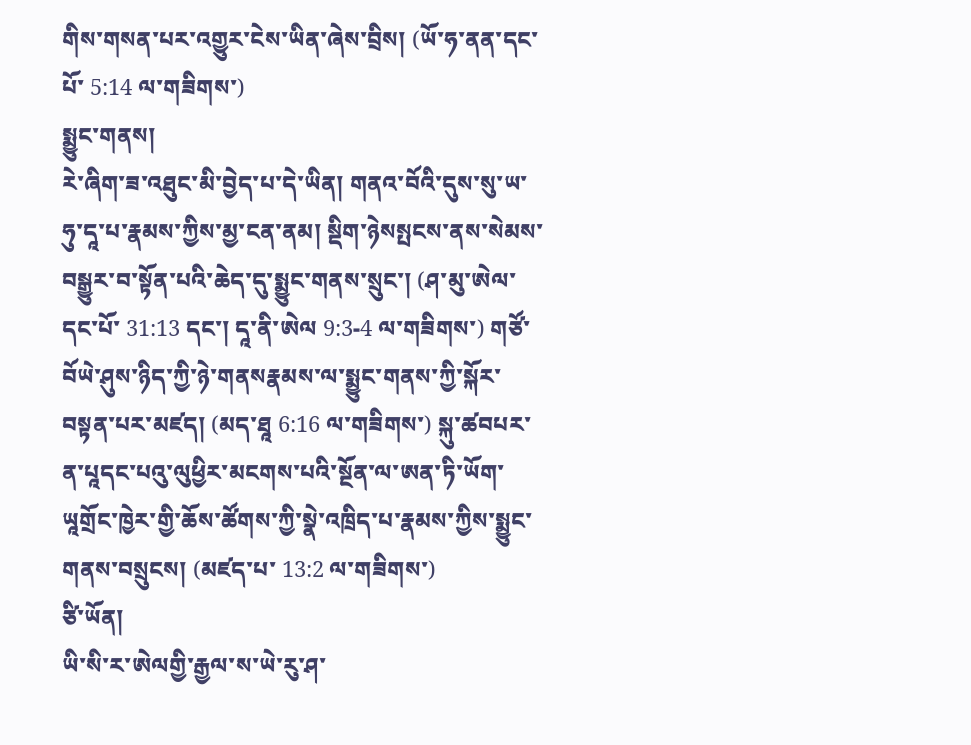གིས་གསན་པར་འགྱུར་ངེས་ཡིན་ཞེས་བྲིས། (ཡོ་ཧ་ནན་དང་པོ་ 5:14 ལ་གཟིགས་)
སྨྱུང་གནས།
རེ་ཞིག་ཟ་འཐུང་མི་བྱེད་པ་དེ་ཡིན། གནའ་བོའི་དུས་སུ་ཡ་ཧུ་དཱ་པ་རྣམས་ཀྱིས་མྱ་ངན་ནམ། སྡིག་ཉེསསྤངས་ནས་སེམས་བསྒྱུར་བ་སྟོན་པའི་ཆེད་དུ་སྨྱུང་གནས་སྲུང་། (ཤ་མུ་ཨེལ་དང་པོ་ 31:13 དང་། དཱ་ནི་ཨེལ 9:3-4 ལ་གཟིགས་) གཙོ་བོཡེ་ཤུས་ཉིད་ཀྱི་ཉེ་གནསརྣམས་ལ་སྨྱུང་གནས་ཀྱི་སྐོར་བསྟན་པར་མཛད། (མད་ཐཱ 6:16 ལ་གཟིགས་) སྐུ་ཚབཔར་ན་པཱདང་པའུ་ལུཕྱིར་མངགས་པའི་སྔོན་ལ་ཨན་ཏི་ཡོག་ཡཱགྲོང་ཁྱེར་གྱི་ཆོས་ཚོགས་ཀྱི་སྣེ་འཁྲིད་པ་རྣམས་ཀྱིས་སྨྱུང་གནས་བསྲུངས། (མཛད་པ་ 13:2 ལ་གཟིགས་)
ཙི་ཡོན།
ཡི་སི་ར་ཨེལགྱི་རྒྱལ་ས་ཡེ་རུ་ཤ་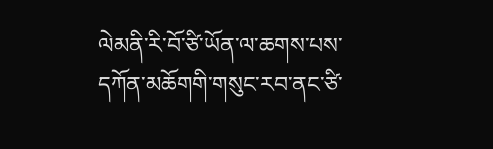ལེམནི་རི་བོ་ཙི་ཡོན་ལ་ཆགས་པས་དཀོན་མཆོགགི་གསུང་རབ་ནང་ཙི་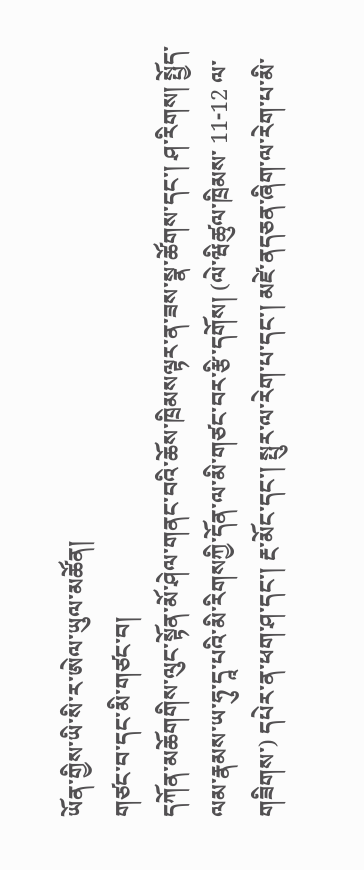ཡོན་གྱིས་ཡི་སི་ར་ཨེལ་ཡུལ་མཚོན།
གཙང་བ་དང་མི་གཙང་བ།
དཀོན་མཆོགགིས་ལུང་སྟོན་མོ་ཤེལ་གནང་བའི་ཆོས་ཁྲིམསལྟར་ན་ཟས་སྣ་ཚོགས་དང་། ཤ་རིགས། སྤྱོད་ལམ་རྣམས་ཡ་ཧུ་དཱ་པའི་མི་རིགསཀྱི་དོན་ལ་མི་གཙང་བར་རྩི་དགོས། (ལེ་ཝིཚུལ་ཁྲིམས་ 11-12 ལ་གཟིགས་) དཔེར་ན་ཕག་ཤ་དང་། རྔ་མོང་དང་། སྤུར་ལ་རེག་པ་དང་། མཛེ་ནདཅན་ཞིག་ལ་རེག་པ་མི་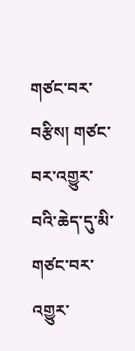གཙང་བར་བརྩིས། གཙང་བར་འགྱུར་བའི་ཆེད་དུ་མི་གཙང་བར་འགྱུར་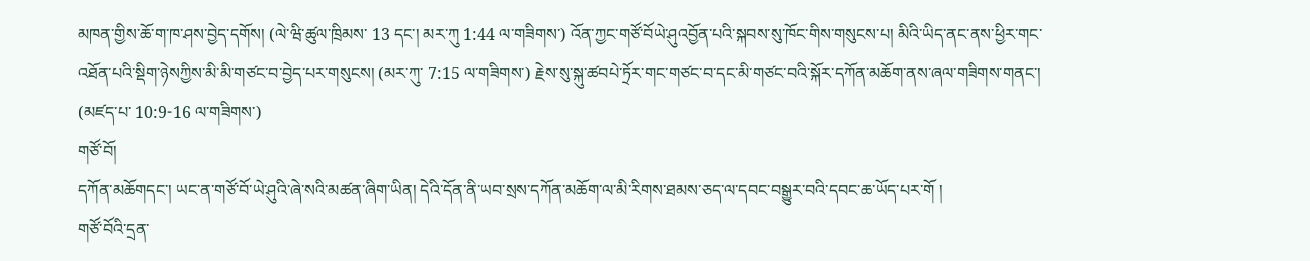མཁན་གྱིས་ཆོ་ག་ཁ་ཤས་བྱེད་དགོས། (ལེ་ཝི་ཚུལ་ཁྲིམས་ 13 དང་། མར་ཀུ 1:44 ལ་གཟིགས་) འོན་ཀྱང་གཙོ་བོཡེ་ཤུའབྱོན་པའི་སྐབས་སུ་ཁོང་གིས་གསུངས་པ། མིའི་ཡིད་ནང་ནས་ཕྱིར་གང་འཐོན་པའི་སྡིག་ཉེསཀྱིས་མི་མི་གཙང་བ་བྱེད་པར་གསུངས། (མར་ཀུ་ 7:15 ལ་གཟིགས་) རྗེས་སུ་སྐུ་ཚབཔེ་ཏྲོར་གང་གཙང་བ་དང་མི་གཙང་བའི་སྐོར་དཀོན་མཆོག་ནས་ཞལ་གཟིགས་གནང་། (མཛད་པ་ 10:9-16 ལ་གཟིགས་)
གཙོ་བོ།
དཀོན་མཆོགདང་། ཡང་ན་གཙོ་བོ་ཡེ་ཤུའི་ཞེ་སའི་མཚན་ཞིག་ཡིན། དེའི་དོན་ནི་ཡབ་སྲས་དཀོན་མཆོག་ལ་མི་རིགས་ཐམས་ཅད་ལ་དབང་བསྒྱུར་བའི་དབང་ཆ་ཡོད་པར་གོ །
གཙོ་བོའི་དྲན་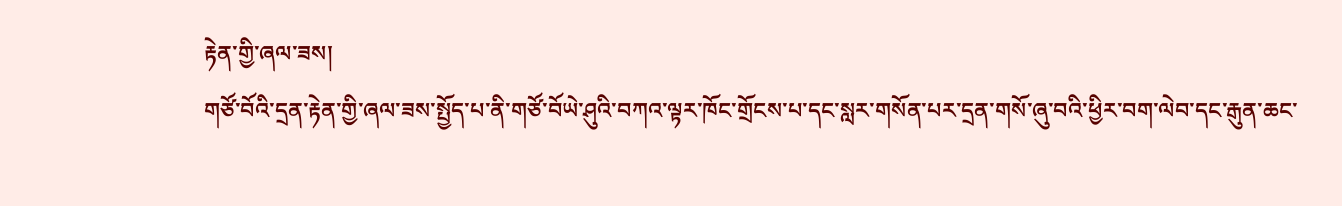རྟེན་གྱི་ཞལ་ཟས།
གཙོ་བོའི་དྲན་རྟེན་གྱི་ཞལ་ཟས་སྤྱོད་པ་ནི་གཙོ་བོཡེ་ཤུའི་བཀའ་ལྟར་ཁོང་གྲོངས་པ་དང་སླར་གསོན་པར་དྲན་གསོ་ཞུ་བའི་ཕྱིར་བག་ལེབ་དང་རྒུན་ཆང་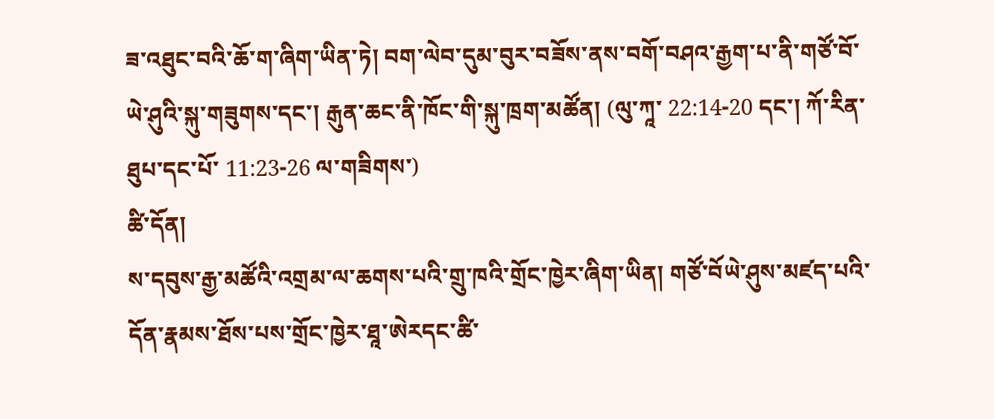ཟ་འཐུང་བའི་ཆོ་ག་ཞིག་ཡིན་ཏེ། བག་ལེབ་དུམ་བུར་བཟོས་ནས་བགོ་བཤའ་རྒྱག་པ་ནི་གཙོ་བོ་ཡེ་ཤུའི་སྐུ་གཟུགས་དང་། རྒུན་ཆང་ནི་ཁོང་གི་སྐུ་ཁྲག་མཚོན། (ལུ་ཀཱ་ 22:14-20 དང་། ཀོ་རིན་ཐུཔ་དང་པོ་ 11:23-26 ལ་གཟིགས་)
ཚི་དོན།
ས་དབུས་རྒྱ་མཚོའི་འགྲམ་ལ་ཆགས་པའི་གྲུ་ཁའི་གྲོང་ཁྱེར་ཞིག་ཡིན། གཙོ་བོཡེ་ཤུས་མཛད་པའི་དོན་རྣམས་ཐོས་པས་གྲོང་ཁྱེར་ཐཱ་ཨེརདང་ཚི་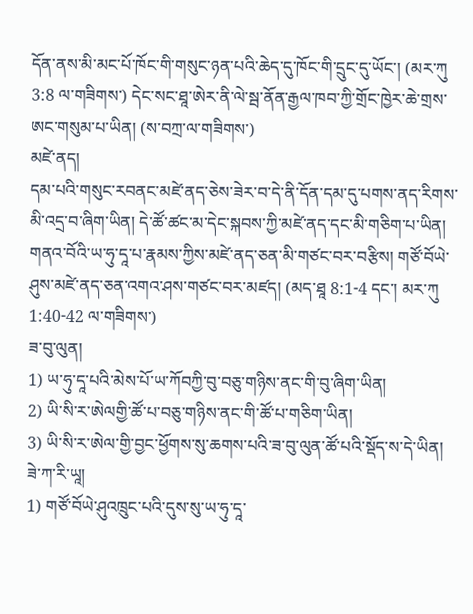དོན་ནས་མི་མང་པོ་ཁོང་གི་གསུང་ཉན་པའི་ཆེད་དུ་ཁོང་གི་དྲུང་དུ་ཡོང་། (མར་ཀུ 3:8 ལ་གཟིགས་) དེང་སང་ཐཱ་ཨེར་ནི་ལེ་སྦ་ནོན་རྒྱལ་ཁབ་ཀྱི་གྲོང་ཁྱེར་ཆེ་གྲས་ཨང་གསུམ་པ་ཡིན། (ས་བཀྲ་ལ་གཟིགས་)
མཛེ་ནད།
དམ་པའི་གསུང་རབནང་མཛེ་ནད་ཅེས་ཟེར་བ་དེ་ནི་དོན་དམ་དུ་པགས་ནད་རིགས་མི་འདྲ་བ་ཞིག་ཡིན། དེ་ཚོ་ཚང་མ་དེང་སྐབས་ཀྱི་མཛེ་ནད་དང་མི་གཅིག་པ་ཡིན། གནའ་བོའི་ཡ་ཧུ་དཱ་པ་རྣམས་ཀྱིས་མཛེ་ནད་ཅན་མི་གཙང་བར་བརྩིས། གཙོ་བོཡེ་ཤུས་མཛེ་ནད་ཅན་འགའ་ཤས་གཙང་བར་མཛད། (མད་ཐཱ 8:1-4 དང་། མར་ཀུ 1:40-42 ལ་གཟིགས་)
ཟ་བུ་ལུན།
1) ཡ་ཧུ་དཱ་པའི་མེས་པོ་ཡ་ཀོབཀྱི་བུ་བཅུ་གཉིས་ནང་གི་བུ་ཞིག་ཡིན།
2) ཡི་སི་ར་ཨེལགྱི་ཚོ་པ་བཅུ་གཉིས་ནང་གི་ཚོ་པ་གཅིག་ཡིན།
3) ཡི་སི་ར་ཨེལ་གྱི་བྱང་ཕྱོགས་སུ་ཆགས་པའི་ཟ་བུ་ལུན་ཚོ་པའི་སྡོད་ས་དེ་ཡིན།
ཟེ་ཀ་རི་ཡཱ།
1) གཙོ་བོཡེ་ཤུའཁྲུང་པའི་དུས་སུ་ཡ་ཧུ་དཱ་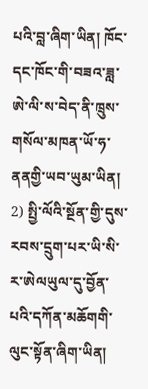པའི་བླ་ཞིག་ཡིན། ཁོང་དང་ཁོང་གི་བཟའ་ཟླ་ཨེ་ལི་ས་བེད་ནི་ཁྲུས་གསོལ་མཁན་ཡོ་ཧ་ནནགྱི་ཡབ་ཡུམ་ཡིན།
2) སྤྱི་ལོའི་སྔོན་གྱི་དུས་རབས་དྲུག་པར་ཡི་སི་ར་ཨེལཡུལ་དུ་བྱོན་པའི་དཀོན་མཆོགགི་ལུང་སྟོན་ཞིག་ཡིན།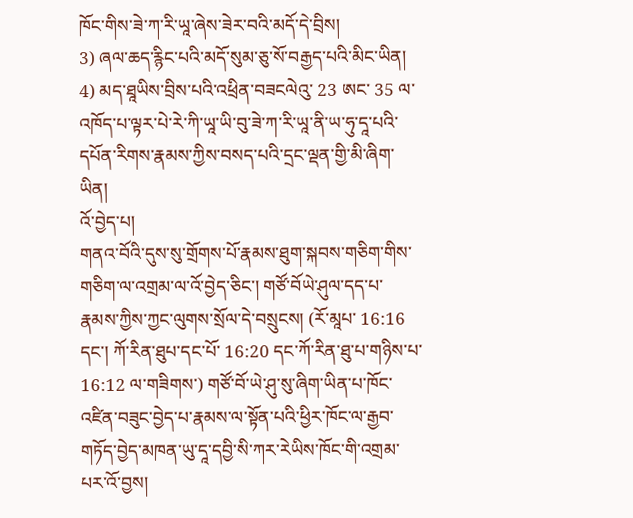ཁོང་གིས་ཟེ་ཀ་རི་ཡཱ་ཞེས་ཟེར་བའི་མདོ་དེ་བྲིས།
3) ཞལ་ཆད་རྙིང་པའི་མདོ་སུམ་ཅུ་སོ་བརྒྱད་པའི་མིང་ཡིན།
4) མད་ཐཱཡིས་བྲིས་པའི་འཕྲིན་བཟངལེའུ་ 23 ཨང་ 35 ལ་འཁོད་པ་ལྟར་པེ་རེ་ཀི་ཡཱ་ཡི་བུ་ཟེ་ཀ་རི་ཡཱ་ནི་ཡ་ཧུ་དཱ་པའི་དཔོན་རིགས་རྣམས་ཀྱིས་བསད་པའི་དྲང་ལྡན་གྱི་མི་ཞིག་ཡིན།
འོ་བྱེད་པ།
གནའ་བོའི་དུས་སུ་གྲོགས་པོ་རྣམས་ཐུག་སྐབས་གཅིག་གིས་གཅིག་ལ་འགྲམ་ལ་འོ་བྱེད་ཅིང་། གཙོ་བོཡེ་ཤུལ་དད་པ་རྣམས་ཀྱིས་ཀྱང་ལུགས་སྲོལ་དེ་བསྲུངས། (རོ་མཱཔ་ 16:16 དང་། ཀོ་རིན་ཐུཔ་དང་པོ་ 16:20 དང་ཀོ་རིན་ཐུ་པ་གཉིས་པ་ 16:12 ལ་གཟིགས་) གཙོ་བོ་ཡེ་ཤུ་སུ་ཞིག་ཡིན་པ་ཁོང་འཛིན་བཟུང་བྱེད་པ་རྣམས་ལ་སྟོན་པའི་ཕྱིར་ཁོང་ལ་རྒྱབ་གཏོད་བྱེད་མཁན་ཡུ་དཱ་དབྱི་སི་ཀར་རེཡིས་ཁོང་གི་འགྲམ་པར་འོ་བྱས།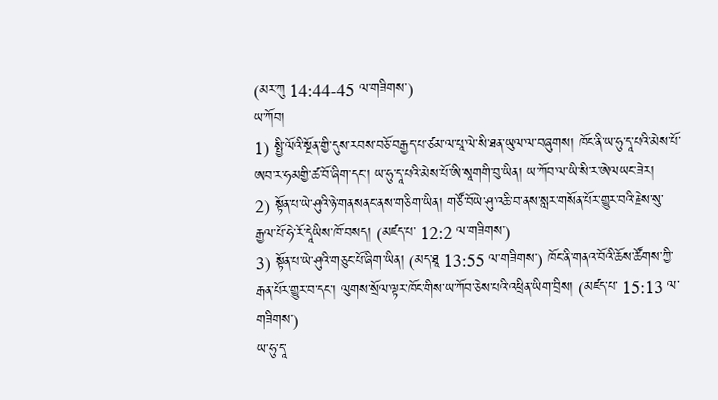(མར་ཀུ 14:44-45 ལ་གཟིགས་)
ཡ་ཀོབ།
1) སྤྱི་ལོའི་སྔོན་གྱི་དུས་རབས་བཅོ་བརྒྱད་པ་ཙམ་ལ་པཱ་ལེ་སི་ཐན་ཡུལ་ལ་བཞུགས། ཁོང་ནི་ཡ་ཧུ་དཱ་པའི་མེས་པོ་ཨབ་ར་ཧམགྱི་ཚ་བོ་ཞིག་དང་། ཡ་ཧུ་དཱ་པའི་མེས་པོ་ཨི་སཱགགི་བུ་ཡིན། ཡ་ཀོབ་ལ་ཡི་སི་ར་ཨེལཡང་ཟེར།
2) སྟོན་པ་ཡེ་ཤུའི་ཉེ་གནསནང་ནས་གཅིག་ཡིན། གཙོ་བོཡེ་ཤུ་འཆི་བ་ནས་སླར་གསོན་པོར་གྱུར་བའི་རྗེས་སུ་རྒྱལ་པོ་ཧེ་རོ་དཱེཡིས་ཁོ་བསད། (མཛད་པ་ 12:2 ལ་གཟིགས་)
3) སྟོན་པ་ཡེ་ཤུའི་གཅུང་པོ་ཞིག་ཡིན། (མད་ཐཱ 13:55 ལ་གཟིགས་) ཁོང་ནི་གནའ་བོའི་ཆོས་ཚོགས་ཀྱི་རྒན་པོར་གྱུར་བ་དང་། ལུགས་སྲོལ་ལྟར་ཁོང་གིས་ཡ་ཀོབ་ཅེས་པའི་འཕྲིན་ཡིག་བྲིས། (མཛད་པ་ 15:13 ལ་གཟིགས་)
ཡ་ཧུ་དཱ་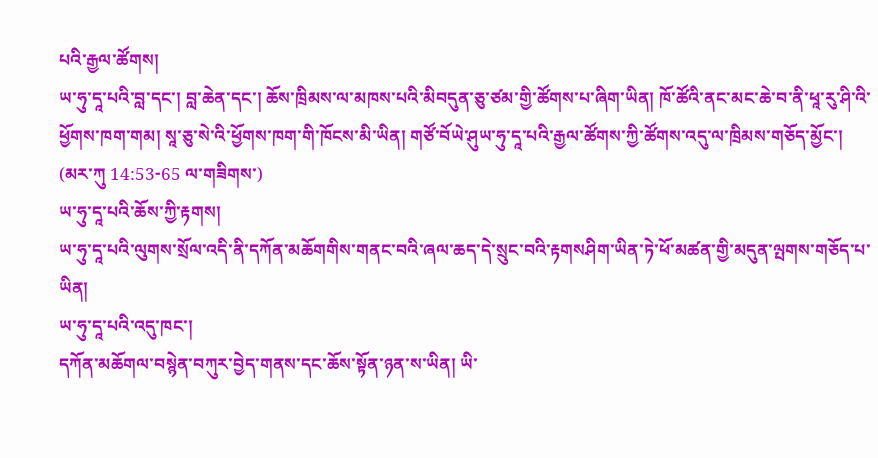པའི་རྒྱལ་ཚོགས།
ཡ་ཧུ་དཱ་པའི་བླ་དང་། བླ་ཆེན་དང་། ཆོས་ཁྲིམས་ལ་མཁས་པའི་མིབདུན་ཅུ་ཙམ་གྱི་ཚོགས་པ་ཞིག་ཡིན། ཁོ་ཚོའི་ནང་མང་ཆེ་བ་ནི་ཕཱ་རུ་ཤི་འི་ཕྱོགས་ཁག་གམ། སཱ་ཅུ་སེ་འི་ཕྱོགས་ཁག་གི་ཁོངས་མི་ཡིན། གཙོ་བོཡེ་ཤུཡ་ཧུ་དཱ་པའི་རྒྱལ་ཚོགས་ཀྱི་ཚོགས་འདུ་ལ་ཁྲིམས་གཅོད་མྱོང་། (མར་ཀུ 14:53-65 ལ་གཟིགས་)
ཡ་ཧུ་དཱ་པའི་ཆོས་ཀྱི་རྟགས།
ཡ་ཧུ་དཱ་པའི་ལུགས་སྲོལ་འདི་ནི་དཀོན་མཆོགགིས་གནང་བའི་ཞལ་ཆད་དེ་སྲུང་བའི་རྟགསཤིག་ཡིན་ཏེ་ཕོ་མཚན་གྱི་མདུན་ལྤགས་གཅོད་པ་ཡིན།
ཡ་ཧུ་དཱ་པའི་འདུ་ཁང་།
དཀོན་མཆོགལ་བསྙེན་བཀུར་བྱེད་གནས་དང་ཆོས་སྟོན་ཉན་ས་ཡིན། ཡི་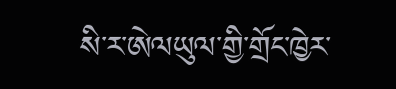སི་ར་ཨེལཡུལ་གྱི་གྲོང་ཁྱེར་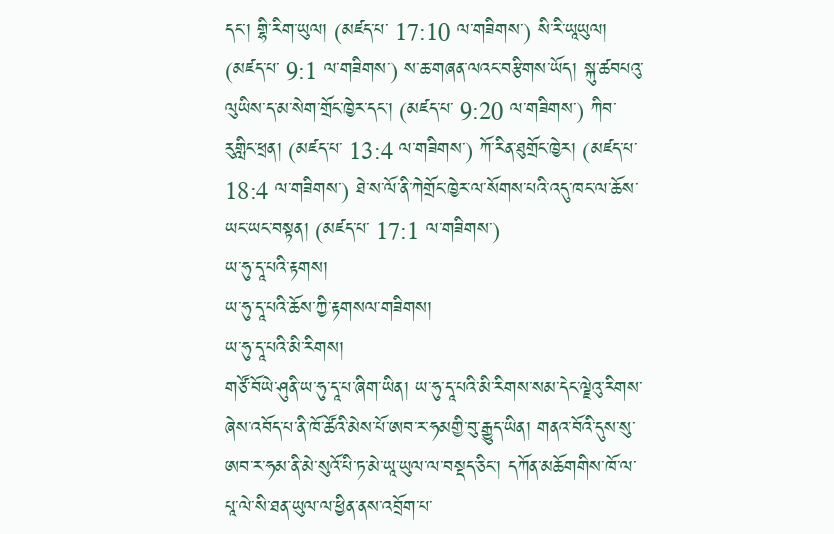དང་། གྷི་རིག་ཡུལ། (མཛད་པ་ 17:10 ལ་གཟིགས་) སི་རི་ཡཱཡུལ། (མཛད་པ་ 9:1 ལ་གཟིགས་) ས་ཆ་གཞན་ལའང་བརྩིགས་ཡོད། སྐུ་ཚབཔའུ་ལུཡིས་ད་མ་སེག་གྲོང་ཁྱེར་དང་། (མཛད་པ་ 9:20 ལ་གཟིགས་) ཀིབ་རུགླིང་ཕྲན། (མཛད་པ་ 13:4 ལ་གཟིགས་) ཀོ་རིན་ཐུགྲོང་ཁྱེར། (མཛད་པ་ 18:4 ལ་གཟིགས་) ཐེ་ས་ལོ་ནི་ཀེགྲོང་ཁྱེར་ལ་སོགས་པའི་འདུ་ཁང་ལ་ཆོས་ཡང་ཡང་བསྟན། (མཛད་པ་ 17:1 ལ་གཟིགས་)
ཡ་ཧུ་དཱ་པའི་རྟགས།
ཡ་ཧུ་དཱ་པའི་ཆོས་ཀྱི་རྟགསལ་གཟིགས།
ཡ་ཧུ་དཱ་པའི་མི་རིགས།
གཙོ་བོཡེ་ཤུནི་ཡ་ཧུ་དཱ་པ་ཞིག་ཡིན། ཡ་ཧུ་དཱ་པའི་མི་རིགས་སམ་དེང་ལྗེའུ་རིགས་ཞེས་འབོད་པ་ནི་ཁོ་ཚོའི་མེས་པོ་ཨབ་ར་ཧམགྱི་བུ་རྒྱུད་ཡིན། གནའ་བོའི་དུས་སུ་ཨབ་ར་ཧམ་ནི་མེ་སུའོ་པི་ཏ་མེ་ཡཱ་ཡུལ་ལ་བསྡད་ཅིང་། དཀོན་མཆོགགིས་ཁོ་ལ་པཱ་ལེ་སི་ཐན་ཡུལ་ལ་ཕྱིན་ནས་འབྲོག་པ་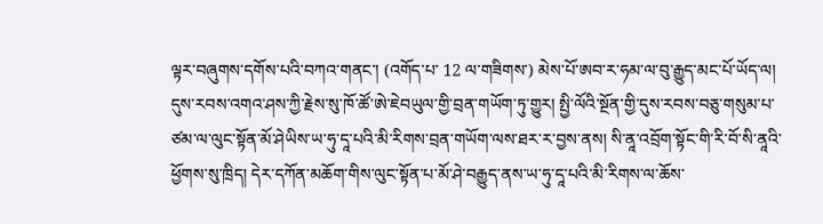ལྟར་བཞུགས་དགོས་པའི་བཀའ་གནང་། (འགོད་པ་ 12 ལ་གཟིགས་) མེས་པོ་ཨབ་ར་ཧམ་ལ་བུ་རྒྱུད་མང་པོ་ཡོད་ལ། དུས་རབས་འགའ་ཤས་ཀྱི་རྗེས་སུ་ཁོ་ཚོ་ཨེ་ཇེབཡུལ་གྱི་བྲན་གཡོག་ཏུ་གྱུར། སྤྱི་ལོའི་སྔོན་གྱི་དུས་རབས་བཅུ་གསུམ་པ་ཙམ་ལ་ལུང་སྟོན་མོ་ཤེཡིས་ཡ་ཧུ་དཱ་པའི་མི་རིགས་བྲན་གཡོག་ལས་ཐར་ར་བྱས་ནས། སི་ནཱ་འབྲོག་སྟོང་གི་རི་བོ་སི་ནཱའི་ཕྱོགས་སུ་ཁྲིད། དེར་དཀོན་མཆོག་གིས་ལུང་སྟོན་པ་མོ་ཤེ་བརྒྱུད་ནས་ཡ་ཧུ་དཱ་པའི་མི་རིགས་ལ་ཆོས་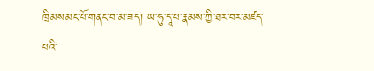ཁྲིམསམང་པོ་གནང་བ་མ་ཟད། ཡ་ཧུ་དཱ་པ་རྣམས་ཀྱི་ཐར་བར་མཛད་པའི་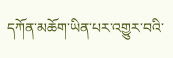དཀོན་མཆོག་ཡིན་པར་འགྱུར་བའི་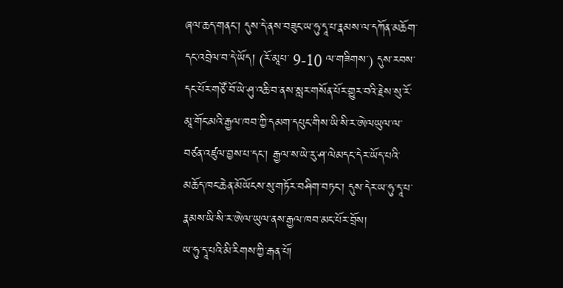ཞལ་ཆད་གནང་། དུས་དེ་ནས་བཟུང་ཡ་ཧུ་དཱ་པ་རྣམས་ལ་དཀོན་མཆོག་དང་འབྲེལ་བ་དེ་ཡོད། (རོ་མཱཔ་ 9-10 ལ་གཟིགས་) དུས་རབས་དང་པོར་གཙོ་བོ་ཡེ་ཤུ་འཆི་བ་ནས་སླར་གསོན་པོར་གྱུར་བའི་རྗེས་སུ་རོ་མཱ་གོང་མའི་རྒྱལ་ཁབ་ཀྱི་དམག་དཔུང་གིས་ཡི་སི་ར་ཨེལཡུལ་ལ་བཙན་འཛུལ་བྱས་པ་དང་། རྒྱལ་ས་ཡེ་རུ་ཤ་ལེམདང་དེར་ཡོད་པའི་མཆོད་ཁང་ཆེན་མོཡོངས་སུ་གཏོར་བཤིག་བཏང་། དུས་དེར་ཡ་ཧུ་དཱ་པ་རྣམས་ཡི་སི་ར་ཨེལ་ཡུལ་ནས་རྒྱལ་ཁབ་མང་པོར་བྲོས།
ཡ་ཧུ་དཱ་པའི་མི་རིགས་ཀྱི་རྒན་པོ།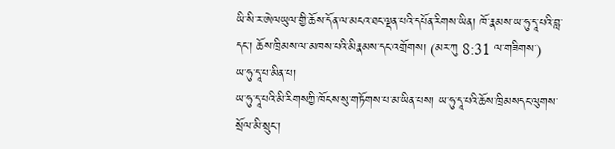ཡི་སི་ར་ཨེལཡུལ་གྱི་ཆོས་དོན་ལ་མངའ་ཐང་ལྡན་པའི་དཔོན་རིགས་ཡིན། ཁོ་རྣམས་ཡ་ཧུ་དཱ་པའི་བླ་དང་། ཆོས་ཁྲིམས་ལ་མཁས་པའི་མིརྣམས་དང་འགྲོགས། (མར་ཀུ 8:31 ལ་གཟིགས་)
ཡ་ཧུ་དཱ་པ་མིན་པ།
ཡ་ཧུ་དཱ་པའི་མི་རིགསཀྱི་ཁོངས་སུ་གཏོགས་པ་མ་ཡིན་པས། ཡ་ཧུ་དཱ་པའི་ཆོས་ཁྲིམསདང་ལུགས་སྲོལ་མི་སྲུང་།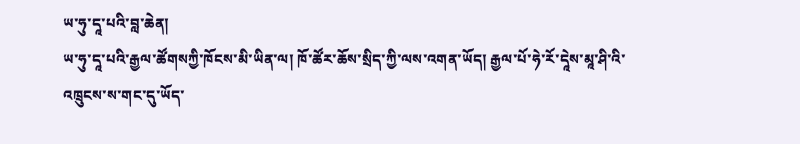ཡ་ཧུ་དཱ་པའི་བླ་ཆེན།
ཡ་ཧུ་དཱ་པའི་རྒྱལ་ཚོགསཀྱི་ཁོངས་མི་ཡིན་ལ། ཁོ་ཚོར་ཆོས་སྲིད་ཀྱི་ལས་འགན་ཡོད། རྒྱལ་པོ་ཧེ་རོ་དཱེས་མཱ་ཤི་འི་འཁྲུངས་ས་གང་དུ་ཡོད་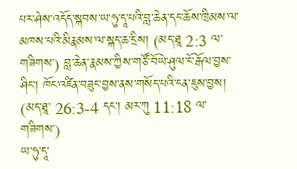པར་ཤེས་འདོད་སྐབས་ཡ་ཧུ་དཱ་པའི་བླ་ཆེན་དང་ཆོས་ཁྲིམས་ལ་མཁས་པའི་མིརྣམས་ལ་སྐད་ཆ་དྲིས། (མད་ཐཱ 2:3 ལ་གཟིགས་) བླ་ཆེན་རྣམས་ཀྱིས་གཙོ་བོཡེ་ཤུལ་ངོ་རྒོལ་བྱས་ཤིང་། ཁོང་འཛིན་བཟུང་བྱས་ནས་གསོད་པའི་ངན་ཇུས་བྱས། (མད་ཐཱ་ 26:3-4 དང་། མར་ཀུ 11:18 ལ་གཟིགས་)
ཡ་ཧུ་དཱ་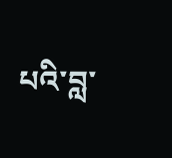པའི་བླ་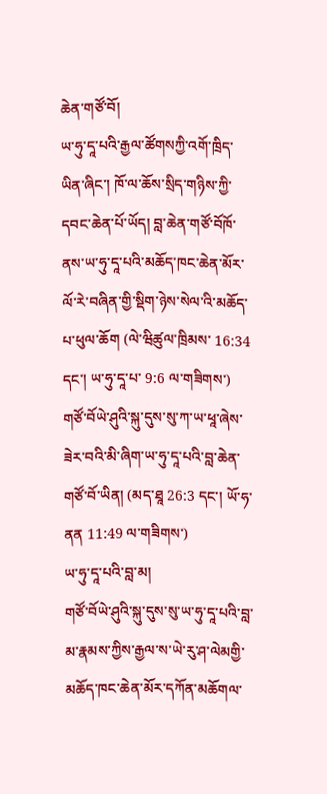ཆེན་གཙོ་བོ།
ཡ་ཧུ་དཱ་པའི་རྒྱལ་ཚོགསཀྱི་འགོ་ཁྲིད་ཡིན་ཞིང་། ཁོ་ལ་ཆོས་སྲིད་གཉིས་ཀྱི་དབང་ཆེན་པོ་ཡོད། བླ་ཆེན་གཙོ་བོཁོ་ནས་ཡ་ཧུ་དཱ་པའི་མཆོད་ཁང་ཆེན་མོར་ལོ་རེ་བཞིན་གྱི་སྡིག་ཉེས་སེལ་འི་མཆོད་པ་ཕུལ་ཆོག (ལེ་ཝིཚུལ་ཁྲིམས་ 16:34 དང་། ཡ་ཧུ་དཱ་པ་ 9:6 ལ་གཟིགས་) གཙོ་བོཡེ་ཤུའི་སྐུ་དུས་སུ་ཀ་ཡ་ཕཱ་ཞེས་ཟེར་བའི་མི་ཞིག་ཡ་ཧུ་དཱ་པའི་བླ་ཆེན་གཙོ་བོ་ཡིན། (མད་ཐཱ 26:3 དང་། ཡོ་ཧ་ནན 11:49 ལ་གཟིགས་)
ཡ་ཧུ་དཱ་པའི་བླ་མ།
གཙོ་བོཡེ་ཤུའི་སྐུ་དུས་སུ་ཡ་ཧུ་དཱ་པའི་བླ་མ་རྣམས་ཀྱིས་རྒྱལ་ས་ཡེ་རུ་ཤ་ལེམགྱི་མཆོད་ཁང་ཆེན་མོར་དཀོན་མཆོགལ་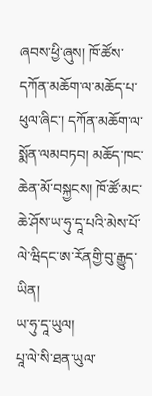ཞབས་ཕྱི་ཞུས། ཁོ་ཚོས་དཀོན་མཆོག་ལ་མཆོད་པ་ཕུལ་ཞིང་། དཀོན་མཆོག་ལ་སྨོན་ལམབཏབ། མཆོད་ཁང་ཆེན་མོ་བསྐྱངས། ཁོ་ཚོ་མང་ཆེ་ཤོས་ཡ་ཧུ་དཱ་པའི་མེས་པོ་ལེ་ཝིདང་ཨ་རོནགྱི་བུ་རྒྱུད་ཡིན།
ཡ་ཧུ་དཱ་ཡུལ།
པཱ་ལེ་སི་ཐན་ཡུལ་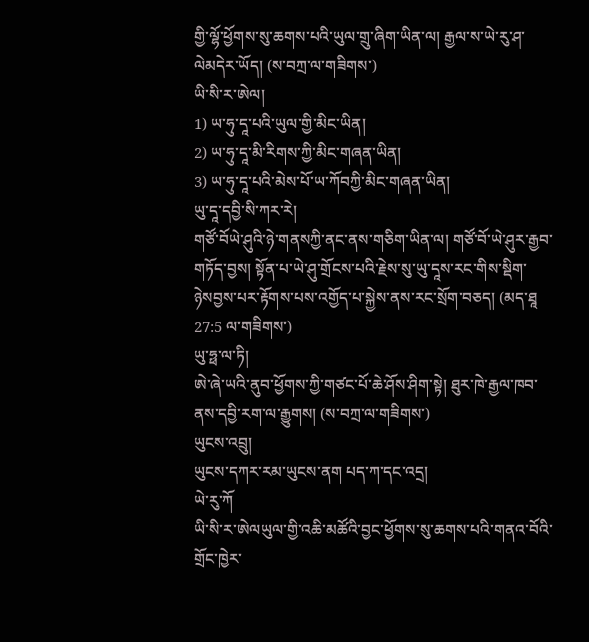གྱི་ལྷོ་ཕྱོགས་སུ་ཆགས་པའི་ཡུལ་གྲུ་ཞིག་ཡིན་ལ། རྒྱལ་ས་ཡེ་རུ་ཤ་ལེམདེར་ཡོད། (ས་བཀྲ་ལ་གཟིགས་)
ཡི་སི་ར་ཨེལ།
1) ཡ་ཧུ་དཱ་པའི་ཡུལ་གྱི་མིང་ཡིན།
2) ཡ་ཧུ་དཱ་མི་རིགས་ཀྱི་མིང་གཞན་ཡིན།
3) ཡ་ཧུ་དཱ་པའི་མེས་པོ་ཡ་ཀོབཀྱི་མིང་གཞན་ཡིན།
ཡུ་དཱ་དབྱི་སི་ཀར་རེ།
གཙོ་བོཡེ་ཤུའི་ཉེ་གནསཀྱི་ནང་ནས་གཅིག་ཡིན་ལ། གཙོ་བོ་ཡེ་ཤུར་རྒྱབ་གཏོད་བྱས། སྟོན་པ་ཡེ་ཤུ་གྲོངས་པའི་རྗེས་སུ་ཡུ་དཱས་རང་གིས་སྡིག་ཉེསབྱས་པར་རྟོགས་པས་འགྱོད་པ་སྐྱེས་ནས་རང་སྲོག་བཅད། (མད་ཐཱ 27:5 ལ་གཟིགས་)
ཡུ་ཧྥ་ལ་ཏི།
ཨེ་ཞེ་ཡའི་ནུབ་ཕྱོགས་ཀྱི་གཙང་པོ་ཆེ་ཤོས་ཤིག་སྟེ། ཐུར་ཁེ་རྒྱལ་ཁབ་ནས་དབྱི་རག་ལ་རྒྱུགས། (ས་བཀྲ་ལ་གཟིགས་)
ཡུངས་འབྲུ།
ཡུངས་དཀར་རམ་ཡུངས་ནག པད་ཀ་དང་འདྲ།
ཡེ་རུ་ཀོ
ཡི་སི་ར་ཨེལཡུལ་གྱི་འཆི་མཚོའི་བྱང་ཕྱོགས་སུ་ཆགས་པའི་གནའ་བོའི་གྲོང་ཁྱེར་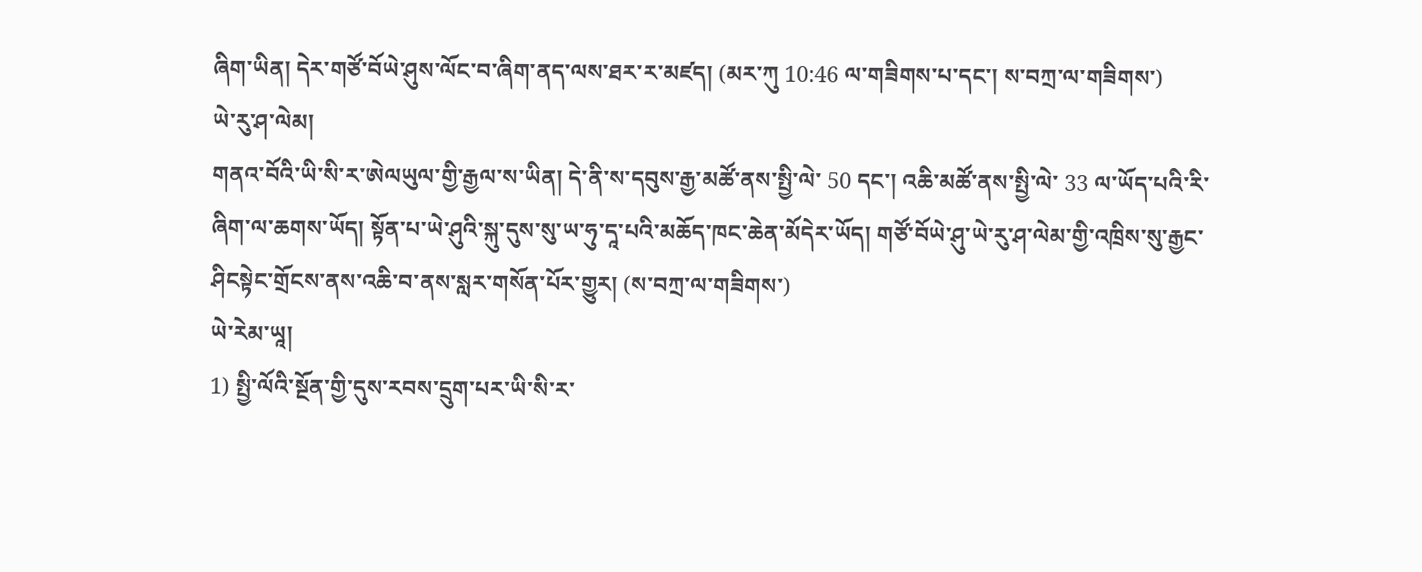ཞིག་ཡིན། དེར་གཙོ་བོཡེ་ཤུས་ལོང་བ་ཞིག་ནད་ལས་ཐར་ར་མཛད། (མར་ཀུ 10:46 ལ་གཟིགས་པ་དང་། ས་བཀྲ་ལ་གཟིགས་)
ཡེ་རུ་ཤ་ལེམ།
གནའ་བོའི་ཡི་སི་ར་ཨེལཡུལ་གྱི་རྒྱལ་ས་ཡིན། དེ་ནི་ས་དབུས་རྒྱ་མཚོ་ནས་སྤྱི་ལེ་ 50 དང་། འཆི་མཚོ་ནས་སྤྱི་ལེ་ 33 ལ་ཡོད་པའི་རི་ཞིག་ལ་ཆགས་ཡོད། སྟོན་པ་ཡེ་ཤུའི་སྐུ་དུས་སུ་ཡ་ཧུ་དཱ་པའི་མཆོད་ཁང་ཆེན་མོདེར་ཡོད། གཙོ་བོཡེ་ཤུ་ཡེ་རུ་ཤ་ལེམ་གྱི་འཁྲིས་སུ་རྒྱང་ཤིངསྟེང་གྲོངས་ནས་འཆི་བ་ནས་སླར་གསོན་པོར་གྱུར། (ས་བཀྲ་ལ་གཟིགས་)
ཡེ་རེམ་ཡཱ།
1) སྤྱི་ལོའི་སྔོན་གྱི་དུས་རབས་དྲུག་པར་ཡི་སི་ར་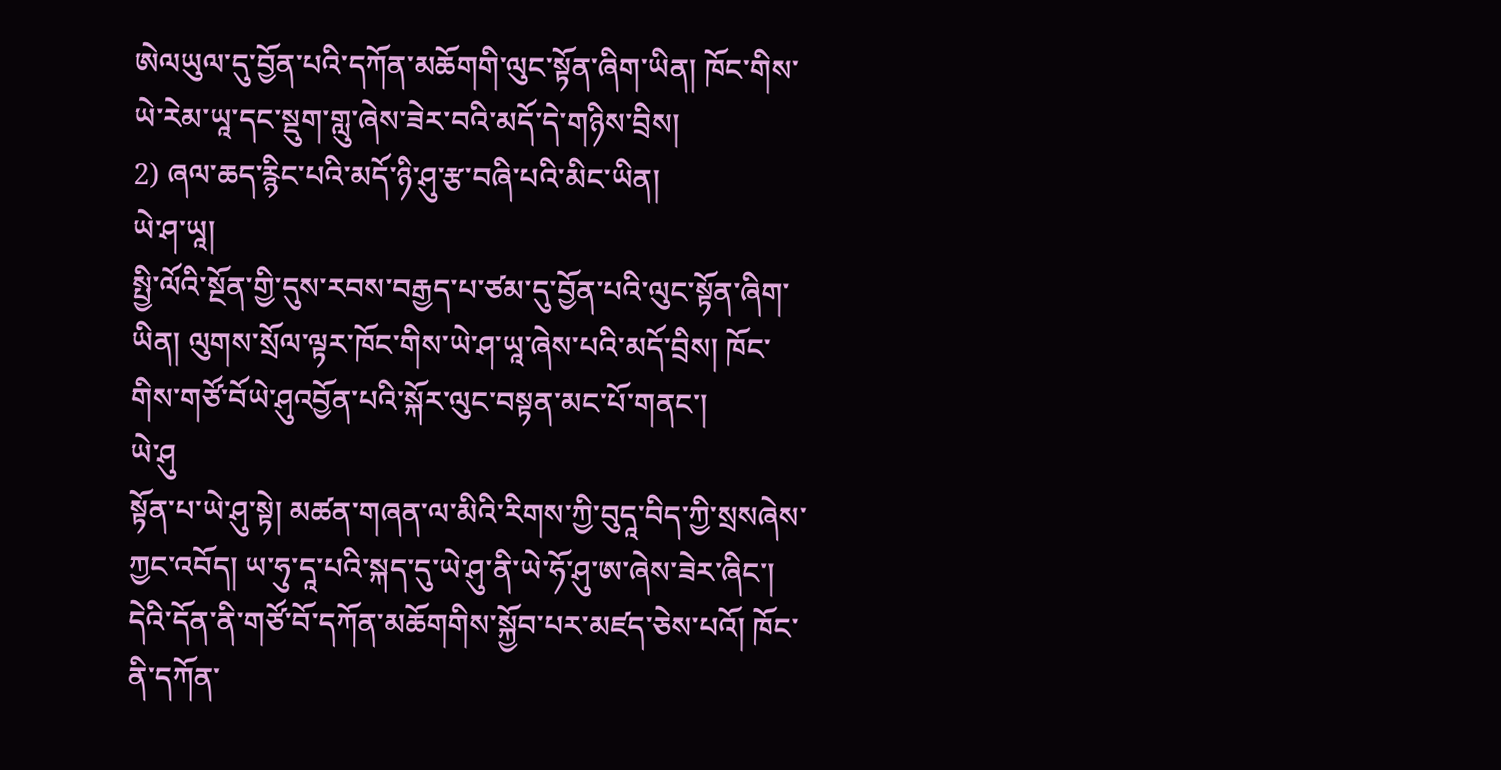ཨེལཡུལ་དུ་བྱོན་པའི་དཀོན་མཆོགགི་ལུང་སྟོན་ཞིག་ཡིན། ཁོང་གིས་ཡེ་རེམ་ཡཱ་དང་སྡུག་གླུ་ཞེས་ཟེར་བའི་མདོ་དེ་གཉིས་བྲིས།
2) ཞལ་ཆད་རྙིང་པའི་མདོ་ཉི་ཤུ་རྩ་བཞི་པའི་མིང་ཡིན།
ཡེ་ཤ་ཡཱ།
སྤྱི་ལོའི་སྔོན་གྱི་དུས་རབས་བརྒྱད་པ་ཙམ་དུ་བྱོན་པའི་ལུང་སྟོན་ཞིག་ཡིན། ལུགས་སྲོལ་ལྟར་ཁོང་གིས་ཡེ་ཤ་ཡཱ་ཞེས་པའི་མདོ་བྲིས། ཁོང་གིས་གཙོ་བོཡེ་ཤུའབྱོན་པའི་སྐོར་ལུང་བསྟན་མང་པོ་གནང་།
ཡེ་ཤུ
སྟོན་པ་ཡེ་ཤུ་སྟེ། མཚན་གཞན་ལ་མིའི་རིགས་ཀྱི་བུདཱ་བིད་ཀྱི་སྲསཞེས་ཀྱང་འབོད། ཡ་ཧུ་དཱ་པའི་སྐད་དུ་ཡེ་ཤུ་ནི་ཡེ་ཧོ་ཤུ་ཨ་ཞེས་ཟེར་ཞིང་། དེའི་དོན་ནི་གཙོ་བོ་དཀོན་མཆོགགིས་སྐྱོབ་པར་མཛད་ཅེས་པའོ། ཁོང་ནི་དཀོན་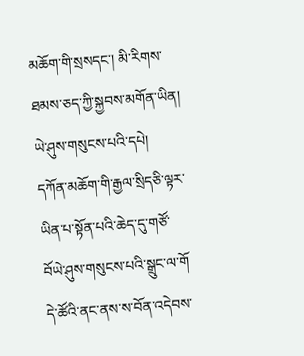མཆོག་གི་སྲསདང་། མི་རིགས་ཐམས་ཅད་ཀྱི་སྐྱབས་མགོན་ཡིན།
ཡེ་ཤུས་གསུངས་པའི་དཔེ།
དཀོན་མཆོག་གི་རྒྱལ་སྲིདཅི་ལྟར་ཡིན་པ་སྟོན་པའི་ཆེད་དུ་གཙོ་བོཡེ་ཤུས་གསུངས་པའི་སྒྲུང་ལ་གོ དེ་ཚོའི་ནང་ནས་ས་བོན་འདེབས་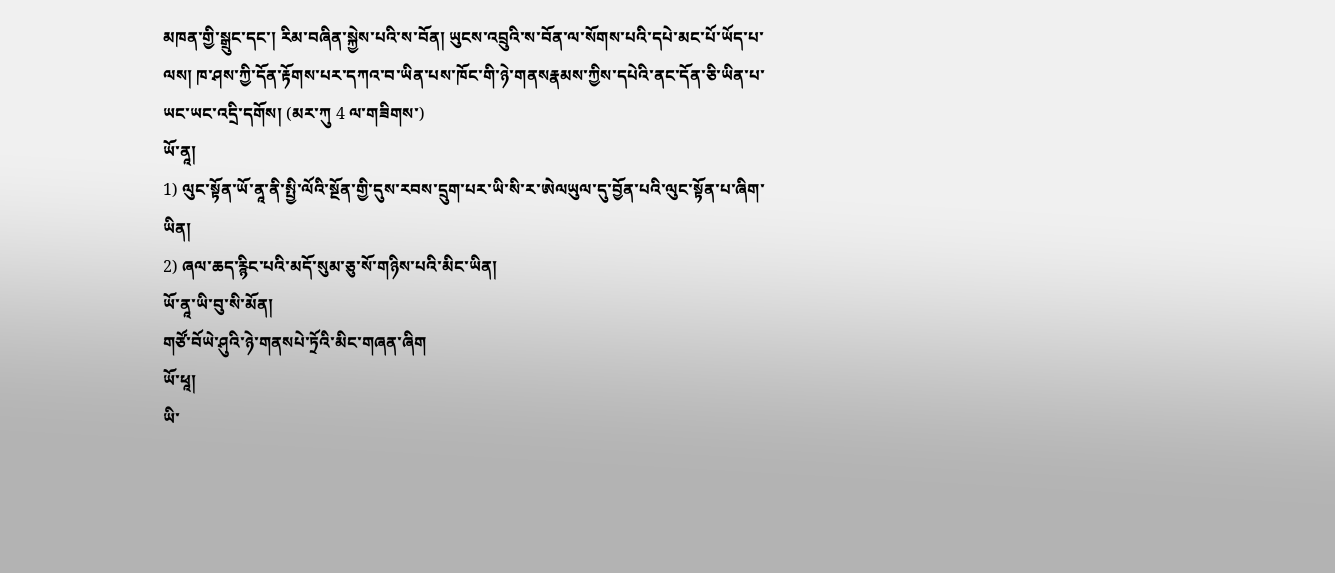མཁན་གྱི་སྒྲུང་དང་། རིམ་བཞིན་སྐྱེས་པའི་ས་བོན། ཡུངས་འབྲུའི་ས་བོན་ལ་སོགས་པའི་དཔེ་མང་པོ་ཡོད་པ་ལས། ཁ་ཤས་ཀྱི་དོན་རྟོགས་པར་དཀའ་བ་ཡིན་པས་ཁོང་གི་ཉེ་གནསརྣམས་ཀྱིས་དཔེའི་ནང་དོན་ཅི་ཡིན་པ་ཡང་ཡང་འདྲི་དགོས། (མར་ཀུ 4 ལ་གཟིགས་)
ཡོ་ནཱ།
1) ལུང་སྟོན་ཡོ་ནཱ་ནི་སྤྱི་ལོའི་སྔོན་གྱི་དུས་རབས་དྲུག་པར་ཡི་སི་ར་ཨེལཡུལ་དུ་བྱོན་པའི་ལུང་སྟོན་པ་ཞིག་ཡིན།
2) ཞལ་ཆད་རྙིང་པའི་མདོ་སུམ་ཅུ་སོ་གཉིས་པའི་མིང་ཡིན།
ཡོ་ནཱ་ཡི་བུ་སི་མོན།
གཙོ་བོཡེ་ཤུའི་ཉེ་གནསཔེ་ཏྲོའི་མིང་གཞན་ཞིག
ཡོ་ཕཱ།
ཡི་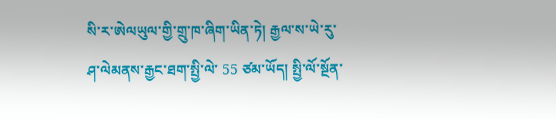སི་ར་ཨེལཡུལ་གྱི་གྲུ་ཁ་ཞིག་ཡིན་ཏེ། རྒྱལ་ས་ཡེ་རུ་ཤ་ལེམནས་རྒྱང་ཐག་སྤྱི་ལེ་ 55 ཙམ་ཡོད། སྤྱི་ལོ་སྔོན་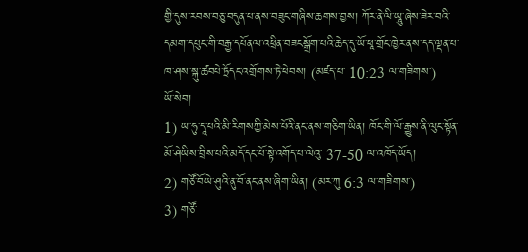གྱི་དུས་རབས་བཅུ་བདུན་པ་ནས་བཟུང་གཞིས་ཆགས་བྱས། ཀོར་ནེ་ལི་ཡཱུ་ཞེས་ཟེར་བའི་དམག་དཔུང་གི་བརྒྱ་དཔོནལ་འཕྲིན་བཟངསྒྲོག་པའི་ཆེད་དུ་ཡོ་ཕཱ་གྲོང་ཁྱེར་ནས་དད་ལྡན་པ་ཁ་ཤས་སྐུ་ཚབཔེ་ཏྲོདང་འགྲོགས་ཏེ་ཕེབས། (མཛད་པ་ 10:23 ལ་གཟིགས་)
ཡོ་སེབ།
1) ཡ་ཧུ་དཱ་པའི་མི་རིགསཀྱི་མེས་པོའི་ནང་ནས་གཅིག་ཡིན། ཁོང་གི་ལོ་རྒྱུས་ནི་ལུང་སྟོན་མོ་ཤེཡིས་བྲིས་པའི་མདོ་དང་པོ་སྟེ་འགོད་པ་ལེའུ་ 37-50 ལ་འཁོད་ཡོད།
2) གཙོ་བོཡེ་ཤུའི་ནུ་བོ་ནང་ནས་ཞིག་ཡིན། (མར་ཀུ 6:3 ལ་གཟིགས་)
3) གཙོ་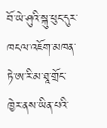བོ་ཡེ་ཤུའི་སྐུ་ཕུང་དུར་ཁངལ་འཇོག་མཁན་ཏེ་ཨ་རི་མ་ཐཱ་གྲོང་ཁྱེར་ནས་ཡིན་པའི་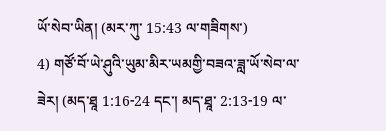ཡོ་སེབ་ཡིན། (མར་ཀུ་ 15:43 ལ་གཟིགས་)
4) གཙོ་བོ་ཡེ་ཤུའི་ཡུམ་མིར་ཡམགྱི་བཟའ་ཟླ་ཡོ་སེབ་ལ་ཟེར། (མད་ཐཱ 1:16-24 དང་། མད་ཐཱ་ 2:13-19 ལ་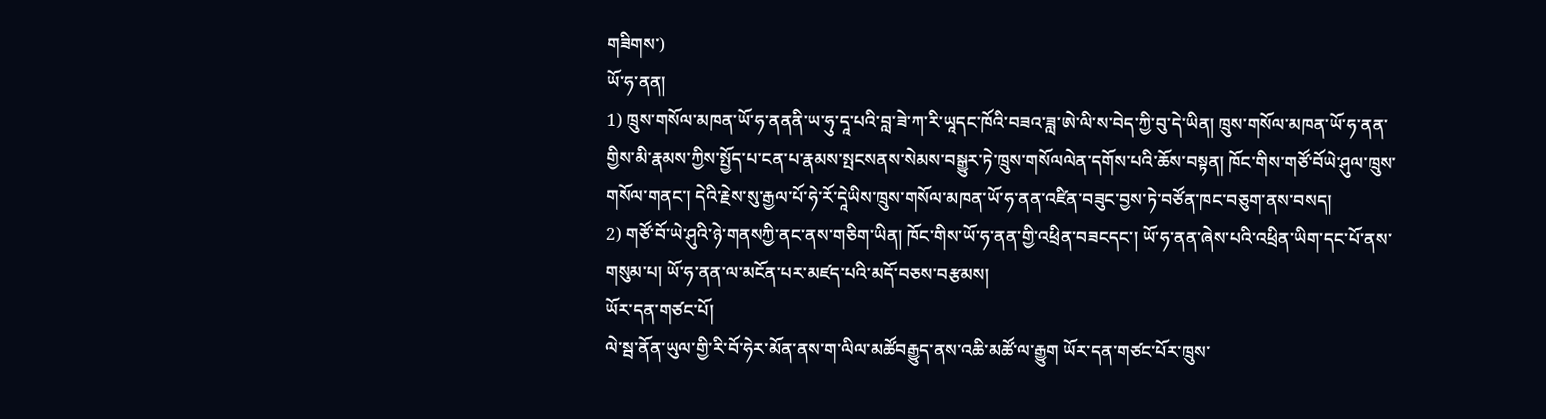གཟིགས་)
ཡོ་ཧ་ནན།
1) ཁྲུས་གསོལ་མཁན་ཡོ་ཧ་ནནནི་ཡ་ཧུ་དཱ་པའི་བླ་ཟེ་ཀ་རི་ཡཱདང་ཁོའི་བཟའ་ཟླ་ཨེ་ལི་ས་བེད་ཀྱི་བུ་དེ་ཡིན། ཁྲུས་གསོལ་མཁན་ཡོ་ཧ་ནན་གྱིས་མི་རྣམས་ཀྱིས་སྤྱོད་པ་ངན་པ་རྣམས་སྤངསནས་སེམས་བསྒྱུར་ཏེ་ཁྲུས་གསོལལེན་དགོས་པའི་ཆོས་བསྟན། ཁོང་གིས་གཙོ་བོཡེ་ཤུལ་ཁྲུས་གསོལ་གནང་། དེའི་རྗེས་སུ་རྒྱལ་པོ་ཧེ་རོ་དཱེཡིས་ཁྲུས་གསོལ་མཁན་ཡོ་ཧ་ནན་འཛིན་བཟུང་བྱས་ཏེ་བཙོན་ཁང་བཅུག་ནས་བསད།
2) གཙོ་བོ་ཡེ་ཤུའི་ཉེ་གནསཀྱི་ནང་ནས་གཅིག་ཡིན། ཁོང་གིས་ཡོ་ཧ་ནན་གྱི་འཕྲིན་བཟངདང་། ཡོ་ཧ་ནན་ཞེས་པའི་འཕྲིན་ཡིག་དང་པོ་ནས་གསུམ་པ། ཡོ་ཧ་ནན་ལ་མངོན་པར་མཛད་པའི་མདོ་བཅས་བརྩམས།
ཡོར་དན་གཙང་པོ།
ལེ་སྦ་ནོན་ཡུལ་གྱི་རི་བོ་ཧེར་མོན་ནས་ག་ལིལ་མཚོབརྒྱུད་ནས་འཆི་མཚོ་ལ་རྒྱུག ཡོར་དན་གཙང་པོར་ཁྲུས་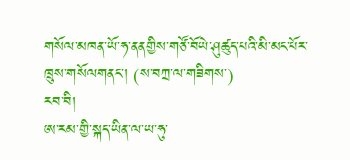གསོལ་མཁན་ཡོ་ཧ་ནནགྱིས་གཙོ་བོཡེ་ཤུཚུད་པའི་མི་མང་པོར་ཁྲུས་གསོལགནང་། (ས་བཀྲ་ལ་གཟིགས་)
རབ་བི།
ཨ་རམ་གྱི་སྐད་ཡིན་ལ་ཡ་ཧུ་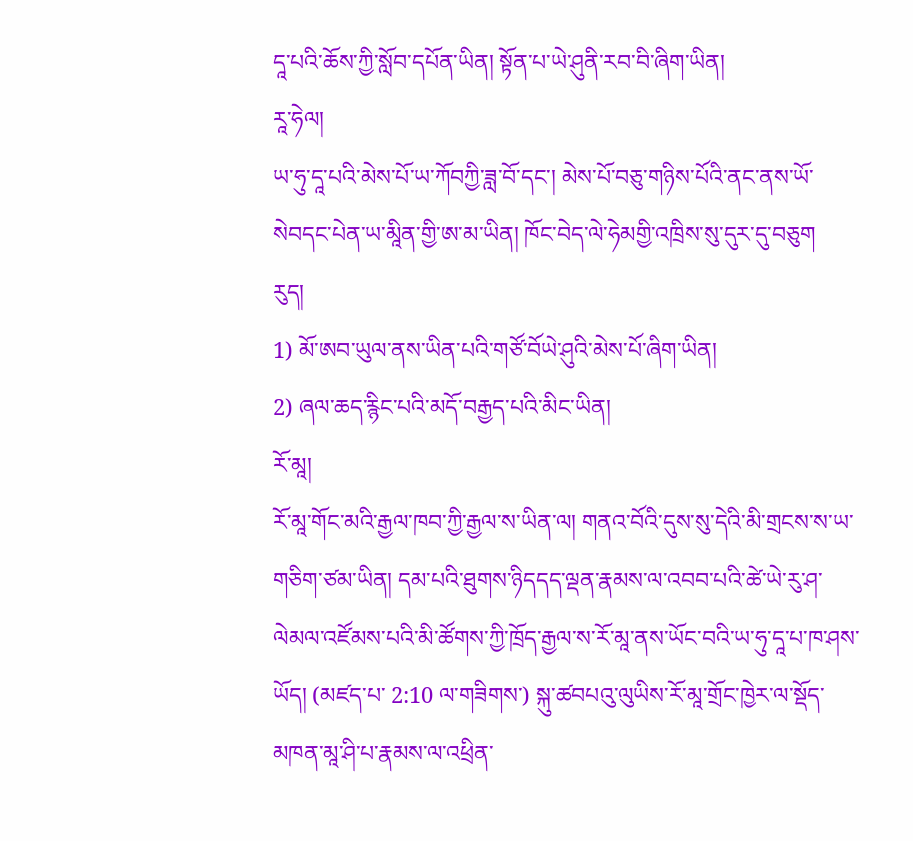དཱ་པའི་ཆོས་ཀྱི་སློབ་དཔོན་ཡིན། སྟོན་པ་ཡེ་ཤུནི་རབ་བི་ཞིག་ཡིན།
རཱ་ཧེལ།
ཡ་ཧུ་དཱ་པའི་མེས་པོ་ཡ་ཀོབཀྱི་ཟླ་བོ་དང་། མེས་པོ་བཅུ་གཉིས་པོའི་ནང་ནས་ཡོ་སེབདང་པེན་ཡ་མཱིན་གྱི་ཨ་མ་ཡིན། ཁོང་བེད་ལེ་ཧེམགྱི་འཁྲིས་སུ་དུར་དུ་བཅུག
རུད།
1) མོ་ཨབ་ཡུལ་ནས་ཡིན་པའི་གཙོ་བོཡེ་ཤུའི་མེས་པོ་ཞིག་ཡིན།
2) ཞལ་ཆད་རྙིང་པའི་མདོ་བརྒྱད་པའི་མིང་ཡིན།
རོ་མཱ།
རོ་མཱ་གོང་མའི་རྒྱལ་ཁབ་ཀྱི་རྒྱལ་ས་ཡིན་ལ། གནའ་བོའི་དུས་སུ་དེའི་མི་གྲངས་ས་ཡ་གཅིག་ཙམ་ཡིན། དམ་པའི་ཐུགས་ཉིདདད་ལྡན་རྣམས་ལ་འབབ་པའི་ཚེ་ཡེ་རུ་ཤ་ལེམལ་འཛོམས་པའི་མི་ཚོགས་ཀྱི་ཁྲོད་རྒྱལ་ས་རོ་མཱ་ནས་ཡོང་བའི་ཡ་ཧུ་དཱ་པ་ཁ་ཤས་ཡོད། (མཛད་པ་ 2:10 ལ་གཟིགས་) སྐུ་ཚབཔའུ་ལུཡིས་རོ་མཱ་གྲོང་ཁྱེར་ལ་སྡོད་མཁན་མཱ་ཤི་པ་རྣམས་ལ་འཕྲིན་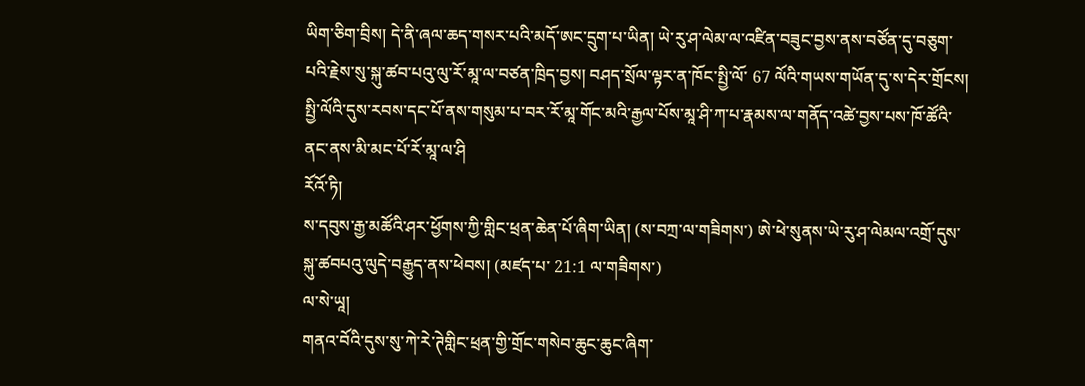ཡིག་ཅིག་བྲིས། དེ་ནི་ཞལ་ཆད་གསར་པའི་མདོ་ཨང་དྲུག་པ་ཡིན། ཡེ་རུ་ཤ་ལེམ་ལ་འཛིན་བཟུང་བྱས་ནས་བཙོན་དུ་བཅུག་པའི་རྗེས་སུ་སྐུ་ཚབ་པའུ་ལུ་རོ་མཱ་ལ་བཙན་ཁྲིད་བྱས། བཤད་སྲོལ་ལྟར་ན་ཁོང་སྤྱི་ལོ་ 67 ལོའི་གཡས་གཡོན་དུ་ས་དེར་གྲོངས། སྤྱི་ལོའི་དུས་རབས་དང་པོ་ནས་གསུམ་པ་བར་རོ་མཱ་གོང་མའི་རྒྱལ་པོས་མཱ་ཤི་ཀ་པ་རྣམས་ལ་གནོད་འཚེ་བྱས་པས་ཁོ་ཚོའི་ནང་ནས་མི་མང་པོ་རོ་མཱ་ལ་ཤི
རོའོ་ཏི།
ས་དབུས་རྒྱ་མཚོའི་ཤར་ཕྱོགས་ཀྱི་གླིང་ཕྲན་ཆེན་པོ་ཞིག་ཡིན། (ས་བཀྲ་ལ་གཟིགས་) ཨེ་ཕེ་སུནས་ཡེ་རུ་ཤ་ལེམལ་འགྲོ་དུས་སྐུ་ཚབཔའུ་ལུདེ་བརྒྱུད་ནས་ཕེབས། (མཛད་པ་ 21:1 ལ་གཟིགས་)
ལ་སེ་ཡཱ།
གནའ་བོའི་དུས་སུ་ཀེ་རེ་ཊེགླིང་ཕྲན་གྱི་གྲོང་གསེབ་ཆུང་ཆུང་ཞིག་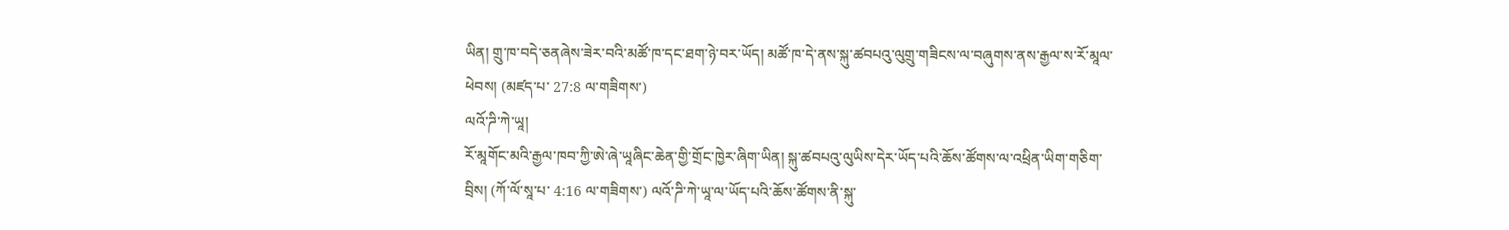ཡིན། གྲུ་ཁ་བདེ་ཅནཞེས་ཟེར་བའི་མཚོ་ཁ་དང་ཐག་ཉེ་བར་ཡོད། མཚོ་ཁ་དེ་ནས་སྐུ་ཚབཔའུ་ལུགྲུ་གཟིངས་ལ་བཞུགས་ནས་རྒྱལ་ས་རོ་མཱལ་ཕེབས། (མཛད་པ་ 27:8 ལ་གཟིགས་)
ལའོ་ཌི་ཀེ་ཡཱ།
རོ་མཱགོང་མའི་རྒྱལ་ཁབ་ཀྱི་ཨེ་ཞེ་ཡཱཞིང་ཆེན་གྱི་གྲོང་ཁྱེར་ཞིག་ཡིན། སྐུ་ཚབཔའུ་ལུཡིས་དེར་ཡོད་པའི་ཆོས་ཚོགས་ལ་འཕྲིན་ཡིག་གཅིག་བྲིས། (ཀོ་ལོ་སཱ་པ་ 4:16 ལ་གཟིགས་) ལའོ་ཌི་ཀེ་ཡཱ་ལ་ཡོད་པའི་ཆོས་ཚོགས་ནི་སྐུ་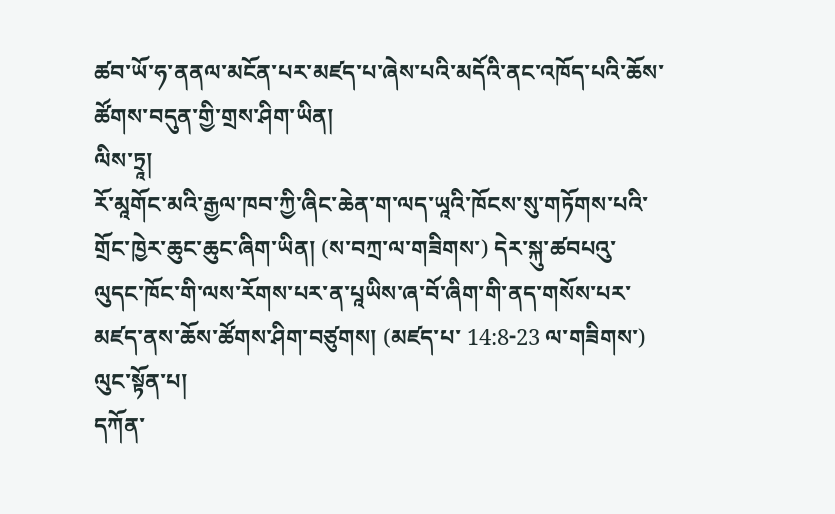ཚབ་ཡོ་ཧ་ནནལ་མངོན་པར་མཛད་པ་ཞེས་པའི་མདོའི་ནང་འཁོད་པའི་ཆོས་ཚོགས་བདུན་གྱི་གྲས་ཤིག་ཡིན།
ལིས་ཏྲཱ།
རོ་མཱགོང་མའི་རྒྱལ་ཁབ་ཀྱི་ཞིང་ཆེན་ག་ལད་ཡཱའི་ཁོངས་སུ་གཏོགས་པའི་གྲོང་ཁྱེར་ཆུང་ཆུང་ཞིག་ཡིན། (ས་བཀྲ་ལ་གཟིགས་) དེར་སྐུ་ཚབཔའུ་ལུདང་ཁོང་གི་ལས་རོགས་པར་ན་པཱཡིས་ཞ་བོ་ཞིག་གི་ནད་གསོས་པར་མཛད་ནས་ཆོས་ཚོགས་ཤིག་བཙུགས། (མཛད་པ་ 14:8-23 ལ་གཟིགས་)
ལུང་སྟོན་པ།
དཀོན་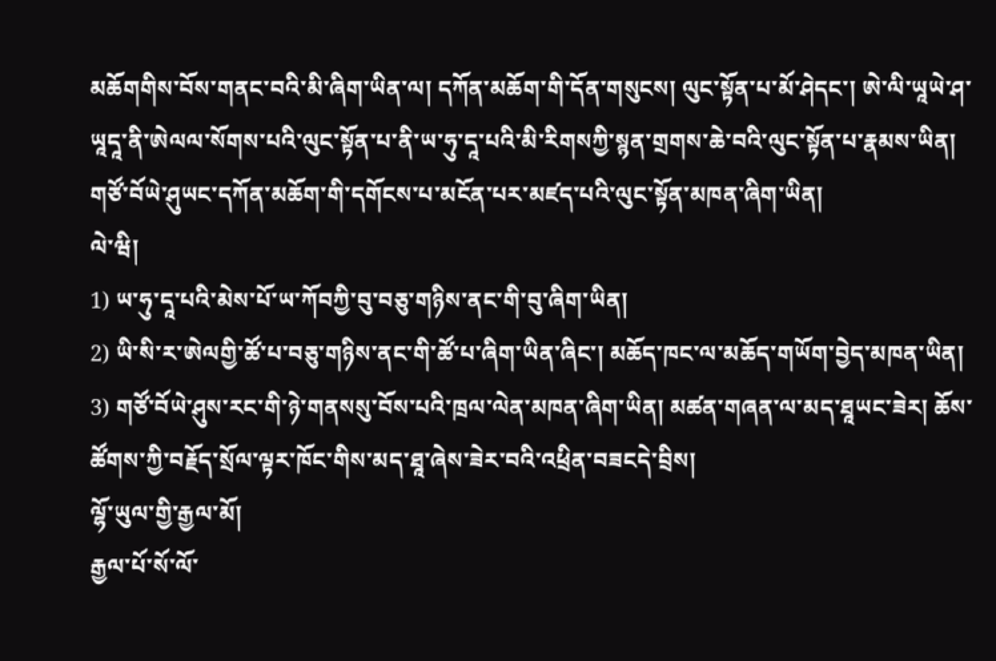མཆོགགིས་བོས་གནང་བའི་མི་ཞིག་ཡིན་ལ། དཀོན་མཆོག་གི་དོན་གསུངས། ལུང་སྟོན་པ་མོ་ཤེདང་། ཨེ་ལི་ཡཱཡེ་ཤ་ཡཱདཱ་ནི་ཨེལལ་སོགས་པའི་ལུང་སྟོན་པ་ནི་ཡ་ཧུ་དཱ་པའི་མི་རིགསཀྱི་སྙན་གྲགས་ཆེ་བའི་ལུང་སྟོན་པ་རྣམས་ཡིན། གཙོ་བོཡེ་ཤུཡང་དཀོན་མཆོག་གི་དགོངས་པ་མངོན་པར་མཛད་པའི་ལུང་སྟོན་མཁན་ཞིག་ཡིན།
ལེ་ཝི།
1) ཡ་ཧུ་དཱ་པའི་མེས་པོ་ཡ་ཀོབཀྱི་བུ་བཅུ་གཉིས་ནང་གི་བུ་ཞིག་ཡིན།
2) ཡི་སི་ར་ཨེལགྱི་ཚོ་པ་བཅུ་གཉིས་ནང་གི་ཚོ་པ་ཞིག་ཡིན་ཞིང་། མཆོད་ཁང་ལ་མཆོད་གཡོག་བྱེད་མཁན་ཡིན།
3) གཙོ་བོཡེ་ཤུས་རང་གི་ཉེ་གནསསུ་བོས་པའི་ཁྲལ་ལེན་མཁན་ཞིག་ཡིན། མཚན་གཞན་ལ་མད་ཐཱཡང་ཟེར། ཆོས་ཚོགས་ཀྱི་བརྗོད་སྲོལ་ལྟར་ཁོང་གིས་མད་ཐཱ་ཞེས་ཟེར་བའི་འཕྲིན་བཟངདེ་བྲིས།
ལྷོ་ཡུལ་གྱི་རྒྱལ་མོ།
རྒྱལ་པོ་སོ་ལོ་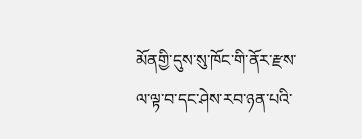མོནགྱི་དུས་སུ་ཁོང་གི་ནོར་རྫས་ལ་ལྟ་བ་དང་ཤེས་རབ་ཉན་པའི་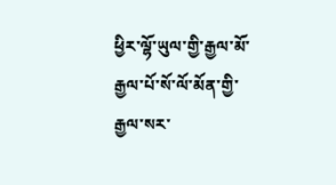ཕྱིར་ལྷོ་ཡུལ་གྱི་རྒྱལ་མོ་རྒྱལ་པོ་སོ་ལོ་མོན་གྱི་རྒྱལ་སར་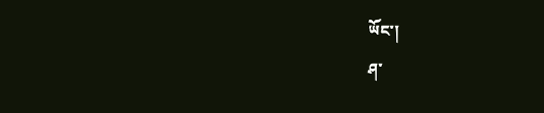ཡོང་།
ཤ་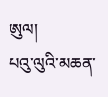ཨུལ།
པའུ་ལུའི་མཆན་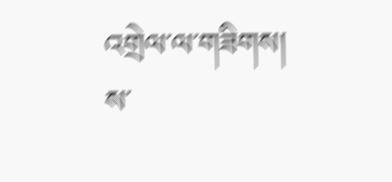འགྲེལ་ལ་གཟིགས།
ས་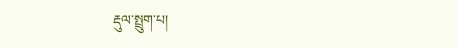རྡུལ་སྤྲུག་པ།